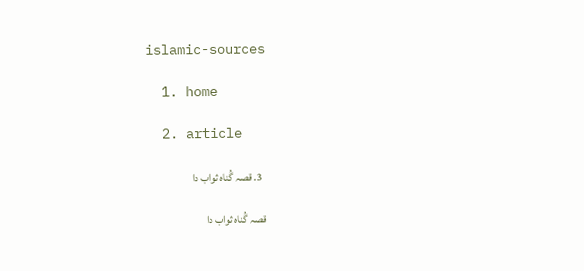islamic-sources

  1. home

  2. article

  3. قصہ گُناہ ثواب دا

قصہ گُناہ ثواب دا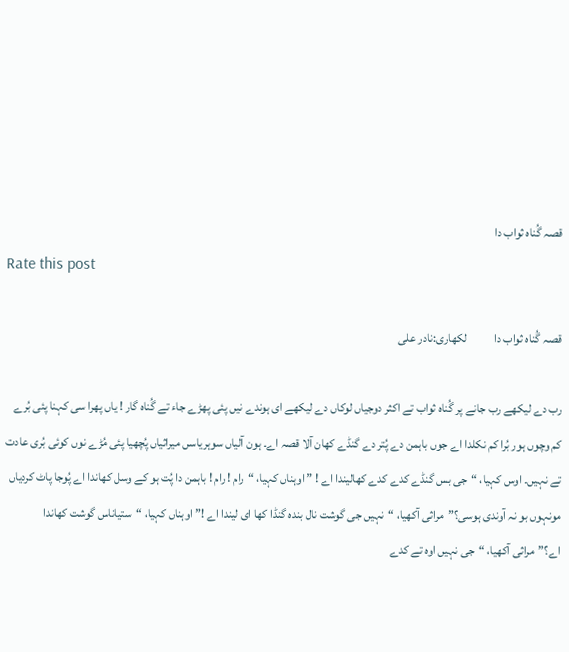قصہ گُناہ ثواب دا
Rate this post

قصہ گُناہ ثواب دا           لکھاری:نادر علی

رب دے لیکھے رب جانے پر گُناہ ثواب تے اکثر دوجیاں لوکاں دے لیکھے ای ہوندے نیں پئی پھڑے جاء تے گُناہ گار ! یاں پھرا سی کہنا پئی بُرے کم وچوں ہور بُرا کم نکلدا اے جوں باہمن دے پُتر دے گنڈے کھان آلا قصہ اے۔ ہون آلیاں سوہریاسں میراثیاں پُچھیا پئی مُڑے نوں کوئی بُری عادت تے نہیں۔ اوس کہیا، “جی بس گنڈے کدے کدے کھالیندا اے ! ”اوہناں کہیا، “رام ! رام ! باہمن دا پُت ہو کے وسل کھاندا اے پُوجا پاٹ کردیاں مونہوں بو نہ آوندی ہوسی؟”مراثی آکھیا، “نہیں جی گوشت نال بندہ گنڈا کھا ای لیندا اے !”اوہناں کہیا، “ستیاناس گوشت کھاندا اے؟”مراثی آکھیا، “جی نہیں اوہ تے کدے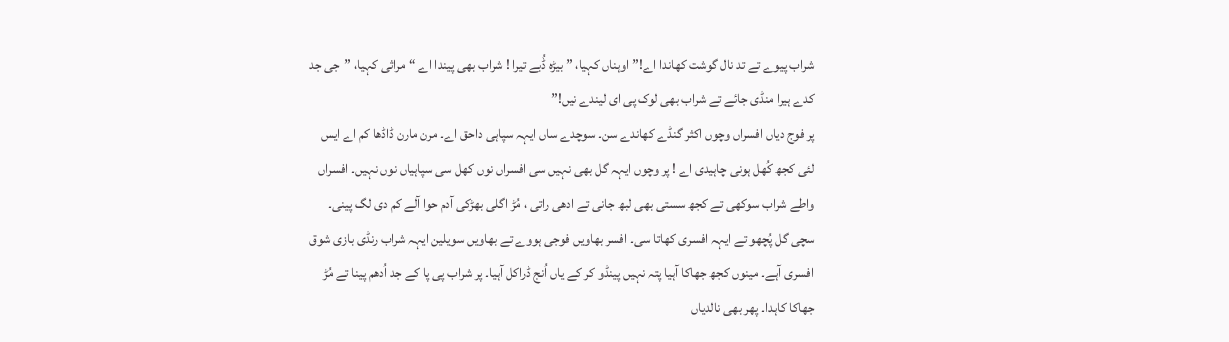شراب پیوے تے تد نال گوشت کھاندا اے!”اوہناں کہیا، ” بیڑہ ڈُبے تیرا ! شراب بھی پیندا اے “مراثی کہیا، ”جی جد کدے ہیرا منڈی جائے تے شراب بھی لوک پی ای لیندے نیں!”
پر فوج دیاں افسراں وچوں اکثر گنڈے کھاندے سن۔ سوچدے ساں ایہہ سپاہی داحق اے۔ مرن مارن ڈاڈھا کم اے ایس لئی کجھ کُھل ہونی چاہیدی اے ! پر وچوں ایہہ گل بھی نہیں سی افسراں نوں کھل سی سپاہیاں نوں نہیں۔ افسراں واطے شراب سوکھی تے کجھ سستی بھی لبھ جانی تے ادھی راتی ، مُڑ اگلی بھڑکی آدم حوا آلے کم دی لگ پینی۔ سچی گل پُچھو تے ایہہ افسری کھاتا سی۔ افسر بھاویں فوجی ہووے تے بھاویں سویلین ایہہ شراب رنڈی بازی شوق افسری آہے۔ مینوں کجھ جھاکا آہیا پتہ نہیں پینڈو کر کے یاں اُنج ڈراکل آہیا۔ پر شراب پی پا کے جد اُدھم پینا تے مُڑ جھاکا کاہدا۔ پھر بھی نالدیاں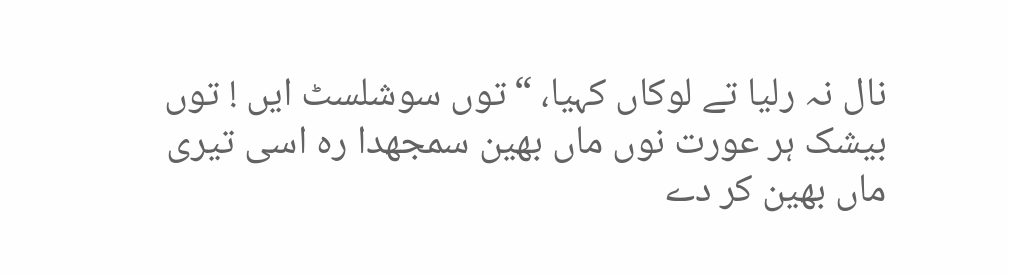نال نہ رلیا تے لوکاں کہیا، “توں سوشلسٹ ایں ! توں بیشک ہر عورت نوں ماں بھین سمجھدا رہ اسی تیری ماں بھین کر دے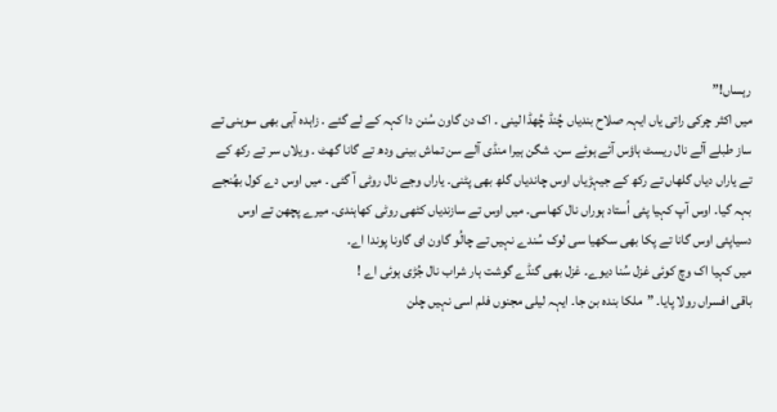رہساں!”
میں اکثر چرکی راتی یاں ایہہ صلاح بندیاں چُنڈ چُھڈا لینی ۔ اک دن گاون سُنن دا کہہ کے لے گئے ۔ زاہدہ آہی بھی سوہنی تے ساز طبلے آلے نال ریسٹ ہاؤس آئے ہوئے سن۔ شگن ہیرا منڈی آلے سن تماش بینی ودھ تے گانا گھٹ ۔ ویلاں سر تے رکھ کے تے یاراں دیاں گلھاں تے رکھ کے جیہڑیاں اوس چاندیاں گلھ بھی پٹنی۔ یاراں وجے نال روٹی آ گئی ۔ میں اوس دے کول بھُنجے بہہ گیا۔ اوس آپ کہیا پئی اُستاد ہوراں نال کھاسی۔ میں اوس تے سازندیاں کٹھی روٹی کھاہندی۔ میرے پچھن تے اوس دسیاپئی اوس گانا تے پکا بھی سکھیا سی لوک سُندے نہیں تے چالُو گاون ای گاونا پوندا اے۔
میں کہیا اک وچ کوئی غزل سُنا دیوے۔ غزل بھی گنڈے گوشت ہار شراب نال جُڑی ہوئی اے !
باقی افسراں رولا پایا۔ ”ملکا بندہ بن جا۔ ایہہ لیلی مجنوں فلم اسی نہیں چلن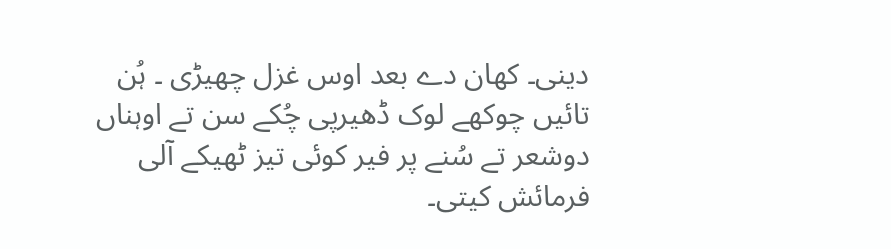دینی۔ کھان دے بعد اوس غزل چھیڑی ۔ ہُن تائیں چوکھے لوک ڈھیرپی چُکے سن تے اوہناں دوشعر تے سُنے پر فیر کوئی تیز ٹھیکے آلی فرمائش کیتی۔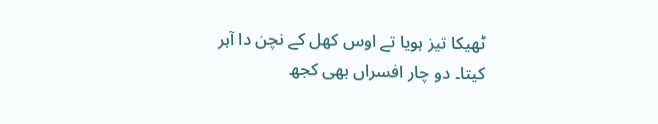ٹھیکا تیز ہویا تے اوس کھل کے نچن دا آہر کیتا۔ دو چار افسراں بھی کجھ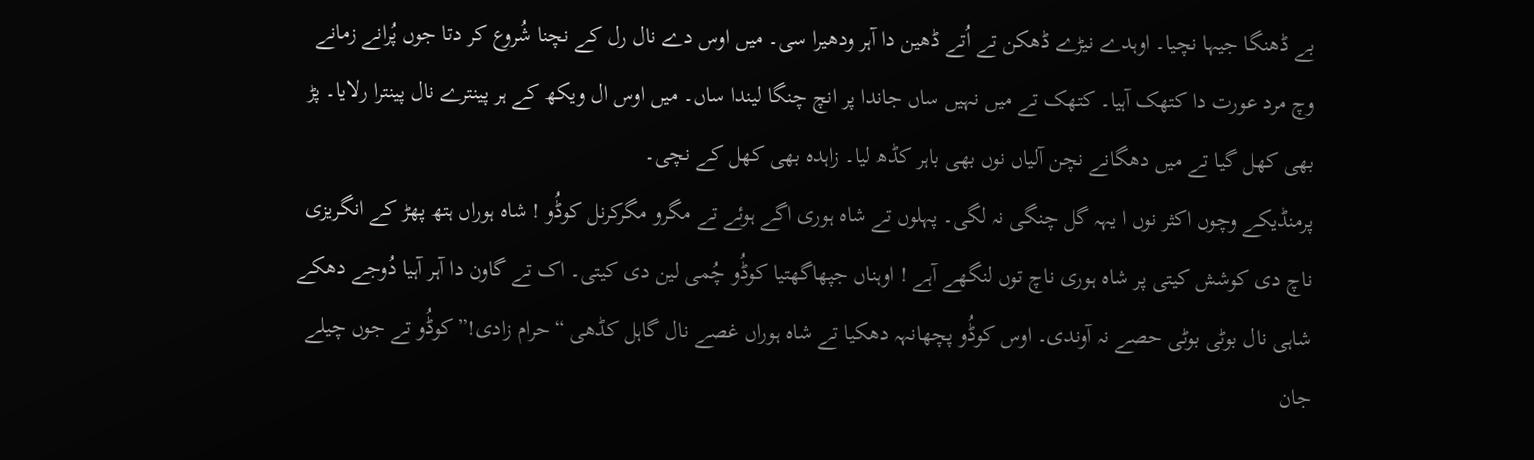بے ڈھنگا جیہا نچیا۔ اوہدے نیڑے ڈھکن تے اُتے ڈھین دا آہر ودھیرا سی۔ میں اوس دے نال رل کے نچنا شُروع کر دتا جوں پُرانے زمانے وچ مرد عورت دا کتھک آہیا۔ کتھک تے میں نہیں ساں جاندا پر انچ چنگا لیندا ساں۔ میں اوس ال ویکھ کے ہر پینترے نال پینترا رلایا۔ پڑ بھی کھل گیا تے میں دھگانے نچن آلیاں نوں بھی باہر کڈھ لیا۔ زاہدہ بھی کھل کے نچی۔
پرمنڈیکے وچوں اکثر نوں ا یہہ گل چنگی نہ لگی۔ پہلوں تے شاہ ہوری اگے ہوئے تے مگرو مگرکرنل کوڈُو ! شاہ ہوراں ہتھ پھڑ کے انگریزی ناچ دی کوشش کیتی پر شاہ ہوری ناچ توں لنگھے آہے ! اوہناں جپھاگھتیا کوڈُو چُمی لین دی کیتی۔ اک تے گاون دا آہر آہیا دُوجے دھکے شاہی نال بوٹی بوٹی حصے نہ آوندی۔ اوس کوڈُو پچھانہہ دھکیا تے شاہ ہوراں غصے نال گاہل کڈھی “حرام زادی!”کوڈُو تے جوں چیلے جان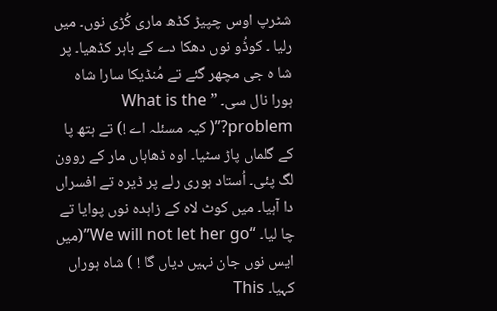شٹرپ اوس چپیڑ کڈھ ماری کُڑی نوں۔ میں رلیا ۔ کوڈُو نوں دھکا دے کے باہر کڈھیا۔ پر شا ہ جی مچھر گئے تے مُنڈیکا سارا شاہ ہورا نال سی۔ ” What is the problem?”( کیہ مسئلہ اے !) تے ہتھ پا کے گلماں پاڑ سٹیا۔ اوہ ڈھاہاں مار کے روون لگ پئی۔ اُستاد ہوری رلے پر ڈیرہ تے افسراں دا آہیا۔ میں کوٹ لاہ کے زاہدہ نوں پوایا تے چا لیا۔ “We will not let her go”(میں ایس نوں جان نہیں دیاں گا ! ) شاہ ہوراں کہیا۔ This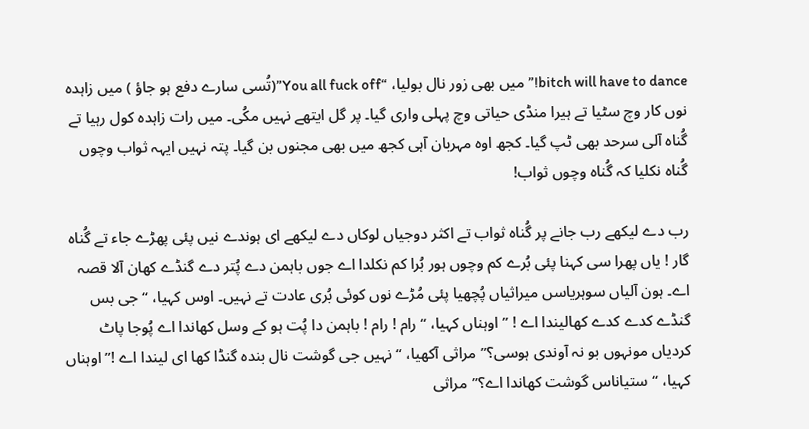bitch will have to dance!”میں بھی زور نال بولیا، “You all fuck off”(تُسی سارے دفع ہو جاؤ ) میں زاہدہ نوں کار وچ سٹیا تے ہیرا منڈی حیاتی وچ پہلی واری گیا۔ پر گل ایتھے نہیں مکُی۔ میں رات زاہدہ کول رہیا تے گُناہ آلی سرحد بھی ٹپ گیا۔ کجھ اوہ مہربان آہی کجھ میں بھی مجنوں بن گیا۔ پتہ نہیں ایہہ ثواب وچوں گُناہ نکلیا کہ گُناہ وچوں ثواب!

رب دے لیکھے رب جانے پر گُناہ ثواب تے اکثر دوجیاں لوکاں دے لیکھے ای ہوندے نیں پئی پھڑے جاء تے گُناہ گار ! یاں پھرا سی کہنا پئی بُرے کم وچوں ہور بُرا کم نکلدا اے جوں باہمن دے پُتر دے گنڈے کھان آلا قصہ اے۔ ہون آلیاں سوہریاسں میراثیاں پُچھیا پئی مُڑے نوں کوئی بُری عادت تے نہیں۔ اوس کہیا، “جی بس گنڈے کدے کدے کھالیندا اے ! ”اوہناں کہیا، “رام ! رام ! باہمن دا پُت ہو کے وسل کھاندا اے پُوجا پاٹ کردیاں مونہوں بو نہ آوندی ہوسی؟”مراثی آکھیا، “نہیں جی گوشت نال بندہ گنڈا کھا ای لیندا اے !”اوہناں کہیا، “ستیاناس گوشت کھاندا اے؟”مراثی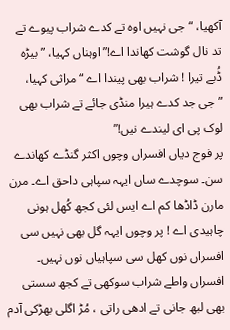آکھیا، “جی نہیں اوہ تے کدے شراب پیوے تے تد نال گوشت کھاندا اے!”اوہناں کہیا، ” بیڑہ ڈُبے تیرا ! شراب بھی پیندا اے “مراثی کہیا، ”جی جد کدے ہیرا منڈی جائے تے شراب بھی لوک پی ای لیندے نیں!”
پر فوج دیاں افسراں وچوں اکثر گنڈے کھاندے سن۔ سوچدے ساں ایہہ سپاہی داحق اے۔ مرن مارن ڈاڈھا کم اے ایس لئی کجھ کُھل ہونی چاہیدی اے ! پر وچوں ایہہ گل بھی نہیں سی افسراں نوں کھل سی سپاہیاں نوں نہیں۔ افسراں واطے شراب سوکھی تے کجھ سستی بھی لبھ جانی تے ادھی راتی ، مُڑ اگلی بھڑکی آدم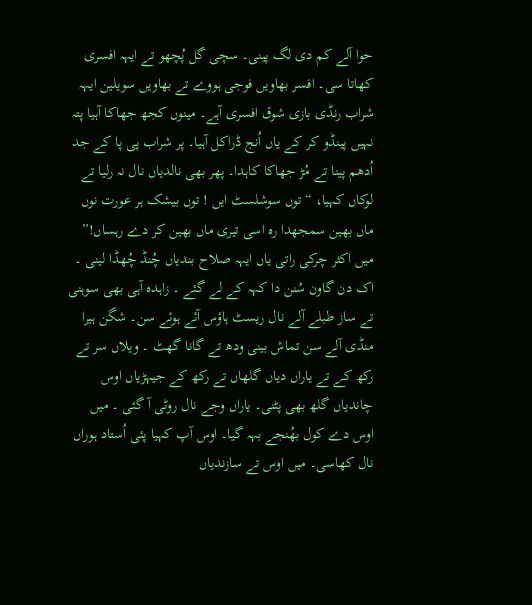حوا آلے کم دی لگ پینی۔ سچی گل پُچھو تے ایہہ افسری کھاتا سی۔ افسر بھاویں فوجی ہووے تے بھاویں سویلین ایہہ شراب رنڈی بازی شوق افسری آہے۔ مینوں کجھ جھاکا آہیا پتہ نہیں پینڈو کر کے یاں اُنج ڈراکل آہیا۔ پر شراب پی پا کے جد اُدھم پینا تے مُڑ جھاکا کاہدا۔ پھر بھی نالدیاں نال نہ رلیا تے لوکاں کہیا، “توں سوشلسٹ ایں ! توں بیشک ہر عورت نوں ماں بھین سمجھدا رہ اسی تیری ماں بھین کر دے رہساں!”
میں اکثر چرکی راتی یاں ایہہ صلاح بندیاں چُنڈ چُھڈا لینی ۔ اک دن گاون سُنن دا کہہ کے لے گئے ۔ زاہدہ آہی بھی سوہنی تے ساز طبلے آلے نال ریسٹ ہاؤس آئے ہوئے سن۔ شگن ہیرا منڈی آلے سن تماش بینی ودھ تے گانا گھٹ ۔ ویلاں سر تے رکھ کے تے یاراں دیاں گلھاں تے رکھ کے جیہڑیاں اوس چاندیاں گلھ بھی پٹنی۔ یاراں وجے نال روٹی آ گئی ۔ میں اوس دے کول بھُنجے بہہ گیا۔ اوس آپ کہیا پئی اُستاد ہوراں نال کھاسی۔ میں اوس تے سازندیاں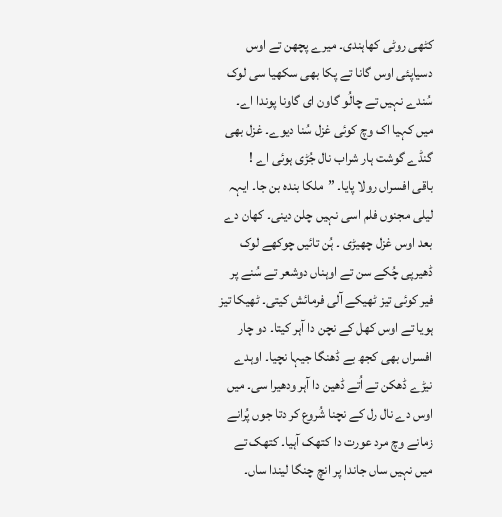کٹھی روٹی کھاہندی۔ میرے پچھن تے اوس دسیاپئی اوس گانا تے پکا بھی سکھیا سی لوک سُندے نہیں تے چالُو گاون ای گاونا پوندا اے۔
میں کہیا اک وچ کوئی غزل سُنا دیوے۔ غزل بھی گنڈے گوشت ہار شراب نال جُڑی ہوئی اے !
باقی افسراں رولا پایا۔ ”ملکا بندہ بن جا۔ ایہہ لیلی مجنوں فلم اسی نہیں چلن دینی۔ کھان دے بعد اوس غزل چھیڑی ۔ ہُن تائیں چوکھے لوک ڈھیرپی چُکے سن تے اوہناں دوشعر تے سُنے پر فیر کوئی تیز ٹھیکے آلی فرمائش کیتی۔ ٹھیکا تیز ہویا تے اوس کھل کے نچن دا آہر کیتا۔ دو چار افسراں بھی کجھ بے ڈھنگا جیہا نچیا۔ اوہدے نیڑے ڈھکن تے اُتے ڈھین دا آہر ودھیرا سی۔ میں اوس دے نال رل کے نچنا شُروع کر دتا جوں پُرانے زمانے وچ مرد عورت دا کتھک آہیا۔ کتھک تے میں نہیں ساں جاندا پر انچ چنگا لیندا ساں۔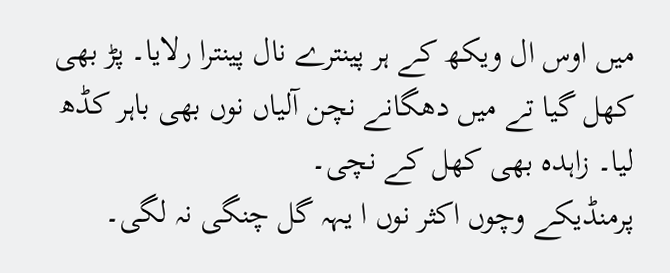میں اوس ال ویکھ کے ہر پینترے نال پینترا رلایا۔ پڑ بھی کھل گیا تے میں دھگانے نچن آلیاں نوں بھی باہر کڈھ لیا۔ زاہدہ بھی کھل کے نچی۔
پرمنڈیکے وچوں اکثر نوں ا یہہ گل چنگی نہ لگی۔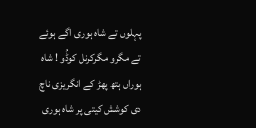پہلوں تے شاہ ہوری اگے ہوئے تے مگرو مگرکرنل کوڈُو ! شاہ ہوراں ہتھ پھڑ کے انگریزی ناچ دی کوشش کیتی پر شاہ ہوری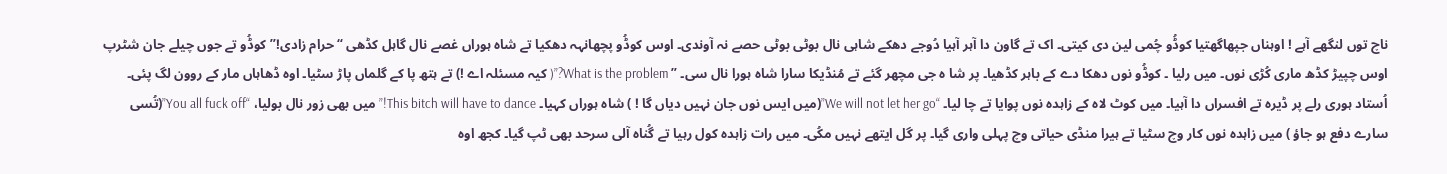ناچ توں لنگھے آہے ! اوہناں جپھاگھتیا کوڈُو چُمی لین دی کیتی۔ اک تے گاون دا آہر آہیا دُوجے دھکے شاہی نال بوٹی بوٹی حصے نہ آوندی۔ اوس کوڈُو پچھانہہ دھکیا تے شاہ ہوراں غصے نال گاہل کڈھی “حرام زادی!”کوڈُو تے جوں چیلے جان شٹرپ اوس چپیڑ کڈھ ماری کُڑی نوں۔ میں رلیا ۔ کوڈُو نوں دھکا دے کے باہر کڈھیا۔ پر شا ہ جی مچھر گئے تے مُنڈیکا سارا شاہ ہورا نال سی۔ ” What is the problem?”( کیہ مسئلہ اے !) تے ہتھ پا کے گلماں پاڑ سٹیا۔ اوہ ڈھاہاں مار کے روون لگ پئی۔ اُستاد ہوری رلے پر ڈیرہ تے افسراں دا آہیا۔ میں کوٹ لاہ کے زاہدہ نوں پوایا تے چا لیا۔ “We will not let her go”(میں ایس نوں جان نہیں دیاں گا ! ) شاہ ہوراں کہیا۔ This bitch will have to dance!”میں بھی زور نال بولیا، “You all fuck off”(تُسی سارے دفع ہو جاؤ ) میں زاہدہ نوں کار وچ سٹیا تے ہیرا منڈی حیاتی وچ پہلی واری گیا۔ پر گل ایتھے نہیں مکُی۔ میں رات زاہدہ کول رہیا تے گُناہ آلی سرحد بھی ٹپ گیا۔ کجھ اوہ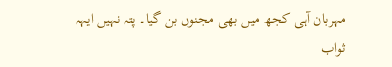مہربان آہی کجھ میں بھی مجنوں بن گیا۔ پتہ نہیں ایہہ ثواب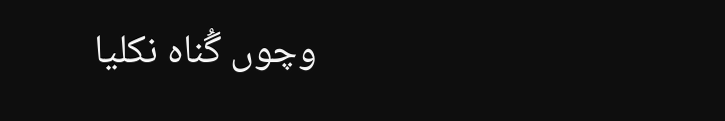وچوں گُناہ نکلیا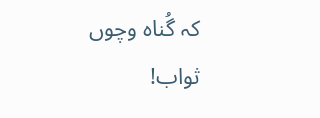کہ گُناہ وچوں ثواب!